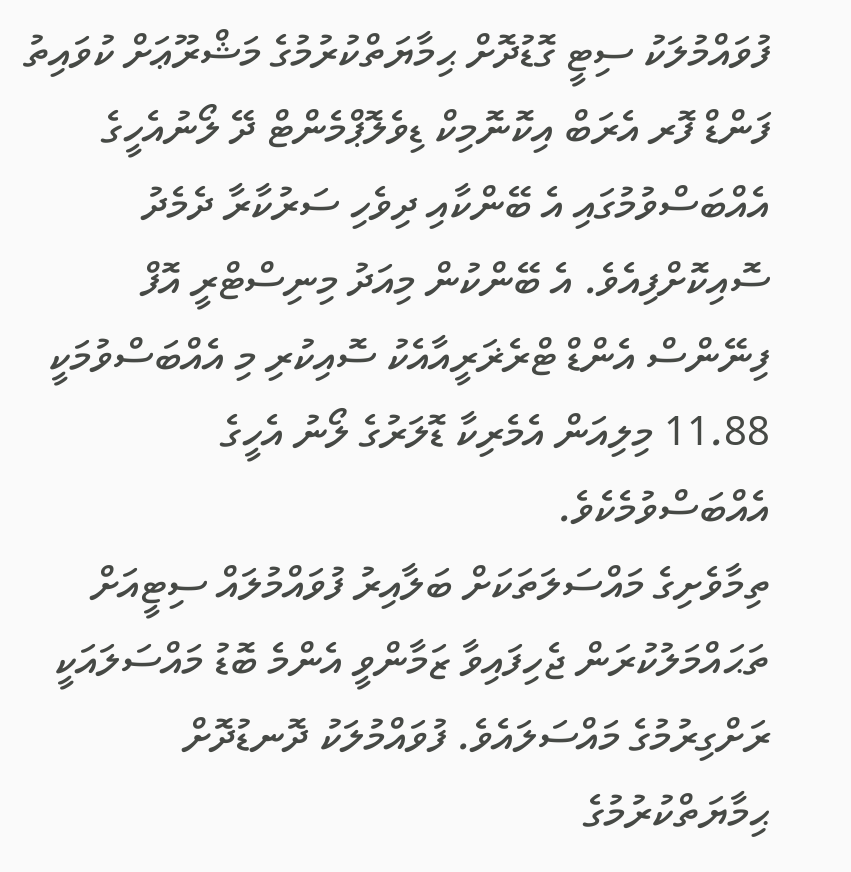ފުވައްމުލަކު ސިޓީ ގޮޑުދޮށް ޙިމާޔަތްކުރުމުގެ މަޝްރޫޢަށް ކުވައިތު ފަންޑް ފޮރ އެރަބް އިކޮނޮމިކް ޑިވެލޮޕްމެންޓް ދޭ ލޯނުއެހީގެ އެއްބަސްވުމުގައި އެ ބޭންކާއި ދިވެހި ސަރުކާރާ ދެމެދު ސޮއިކޮށްފިއެވެ. އެ ބޭންކުން މިއަދު މިނިސްޓްރީ އޮފް ފިނޭންސް އެންޑް ޓްރެޜަރީއާއެކު ސޮއިކުރި މި އެއްބަސްވުމަކީ 11.88 މިލިއަން އެމެރިކާ ޑޮލަރުގެ ލޯނު އެހީގެ އެއްބަސްވުމެކެވެ.
ތިމާވެށިގެ މައްސަލަތަކަށް ބަލާއިރު ފުވައްމުލައް ސިޓީއަށް ތަޙައްމަލުކުރަން ޖެހިފައިވާ ޒަމާންވީ އެންމެ ބޮޑު މައްސަލައަކީ ރަށްގިރުމުގެ މައްސަލައެވެ. ފުވައްމުލަކު ދޮނޑުދޮށް ޙިމާޔަތްކުރުމުގެ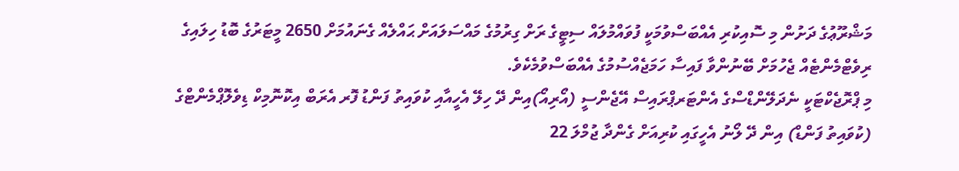މަޝްރޫޢުގެ ދަށުން މި ސޮއިކުރި އެއްބަސްވުމަކީ ފުވައްމުލައް ސިޓީގެ ރަށް ގިރުމުގެ މައްސަލައަށް ޙައްލެއް ގެނައުމަށް 2650 މީޓަރުގެ ބޮޑު ހިލައިގެ ރިވެޓްމެންޓެއް ޖެހުމަށް ބޭނުންވާ ފައިސާ ހަމަޖެއްސުމުގެ އެއްބަސްވުމެކެވެ.
މި ޕްރޮޖެކްޓަކީ ނެދަލޭންޑްސްގެ އެންޓަރޕްރައިސް އޭޖެންސީ (އޯރިއޯ)އިން ދޭ ހިލޭ އެހީއާއި ކުވައިތު ފަންޑު ފޮރ އެރަބް އިކޮނޮމިކް ޑިވެލޮޕްމެންޓްގެ (ކުވައިތު ފަންޑް) އިން ދޭ ލޯނު އެހީގައި ކުރިއަށް ގެންދާ ޖުމްލަ 22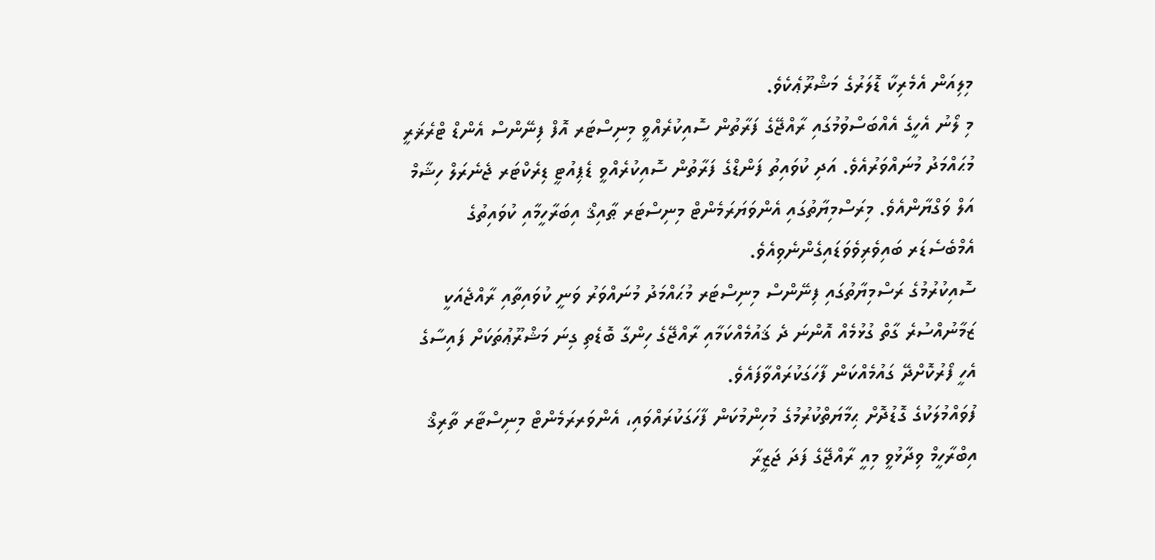މިލިއަން އެމެރިކާ ޑޮލަރުގެ މަޝްރޫޢެކެވެ.
މި ލޯނު އެހީގެ އެއްބަސްވުމުގައި ރާއްޖޭގެ ފަރާތުން ސޮއިކުރެއްވީ މިނިސްޓަރ އޮފް ފިނޭންސް އެންޑް ޓްރެޜަރީ މުޙައްމަދު މުނައްވަރުއެވެ. އަދި ކުވައިތު ފަންޑްގެ ފަރާތުން ސޮއިކުރެއްވީ ޑެޕިއުޓީ ޑިރެކްޓަރ ޖެނެރަލް ހިޝާމް އަލް ވަގްޔާންއެވެ. މިރަސްމިޔާތުގައި އެންވަޔަރަމެންޓް މިނިސްޓަރ ޠާއިޤް އިބަރާހީމާއި ކުވައިތުގެ އެމްބެސެޑަރ ބައިވެރިވެވަޑައިގެންނެވިއެވެ.
ސޮއިކުރުމުގެ ރަސްމިޔާތުގައި ފިނޭންސް މިނިސްޓަރ މުޙައްމަދު މުނައްވަރު ވަނީ ކުވައިތާއި ރާއްޖެއަކީ ޒަމާނުއްސުރެ ގާތް ގުޅުމެއް އޮންނަ ދެ ޤައުމެއްކަމާއި ރާއްޖޭގެ ހިންގާ ބޮޑެތި ގިނަ މަޝްރޫޢުތަކަށް ފައިސާގެ އެހީ ފޯރުކޮށްދޭ ގައުމެއްކަން ފާހަގަކުރައްވާފައެވެ.
ފުވައްމުލަކުގެ ގޮޑުދޮށް ޙިމާޔަތްކުރުމުގެ މުހިންމުކަން ފާހަގަކުރައްވައި، އެންވަރރަމެންޓް މިނިސްޓާރ ތާރިޤް އިބްރާހީމް ވިދާޅުވީ މިއީ ރާއްޖޭގެ ފަދަ ޖަޒީރާ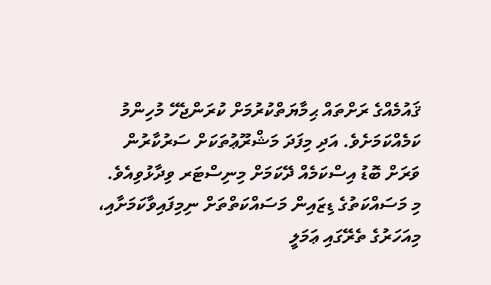ޤައުމެއްގެ ރަށްތައް ޙިމާޔަތްކުރުމަށް ކުރަންޖެހޭ މުހިންމު ކަމެއްކަމަށެވެ. އަދި މިފަދަ މަޝްރޫޢުތަކަށް ސަރުކާރުން ވަރަށް ބޮޑު އިސްކަމެއް ދޭކަމަށް މިނިސްޓަރ ވިދާޅުވިއެވެ.
މި މަސައްކަތުގެ ޑިޒައިން މަސައްކަތްތަށް ނިމިފައިވާކަމަށާއި، މިއަހަރުގެ ތެރޭގައި ޢަމަލީ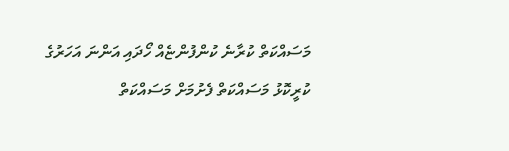މަސައްކަތް ކުރާނެ ކުންފުންޏެއް ހޯދައި އަންނަ އަހަރުގެ ކުރީކޮޅު މަސައްކަތް ފެށުމަށް މަސައްކަތް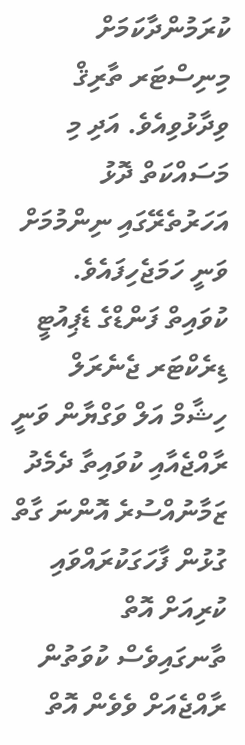ކުރަމުންދާކަމަށް މިނިސްޓަރ ތާރިޤް ވިދާޅުވިއެވެ. އަދި މި މަސައްކަތް ދޮޅު އަހަރުތެރޭގައި ނިންމުމަށް ވަނީ ހަމަޖެހިފައެވެ.
ކުވައިތް ފަންޑްގެ ޑެޕިއުޓީ ޑިރެކްޓަރ ޖެނެރަލް ހިޝާމް އަލް ވަގްޔާން ވަނީ ރާއްޖެއާއި ކުވައިތާ ދެމެދު ޒަމާނުއްސުރެ އޮންނަ ގާތް ގުޅުން ފާހަގަކުރައްވައި ކުރިއަށް އޮތް ތާނގައިވެސް ކުވަތުން ރާއްޖެއަށް ވެވެން އޮތް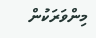މިންވަރަކުން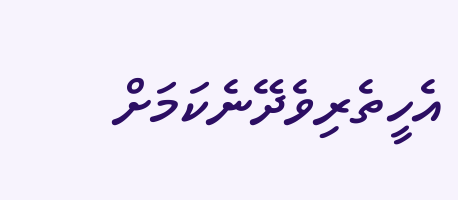އެހީތެރިވެދޭނެކަމަށް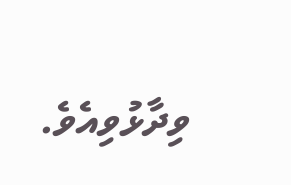ވިދާޅުވިއެވެ.